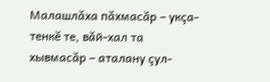Малашлăха пăхмасăр – укçа-тенкĕ те, вăй-хал та хывмасăр – аталану çул-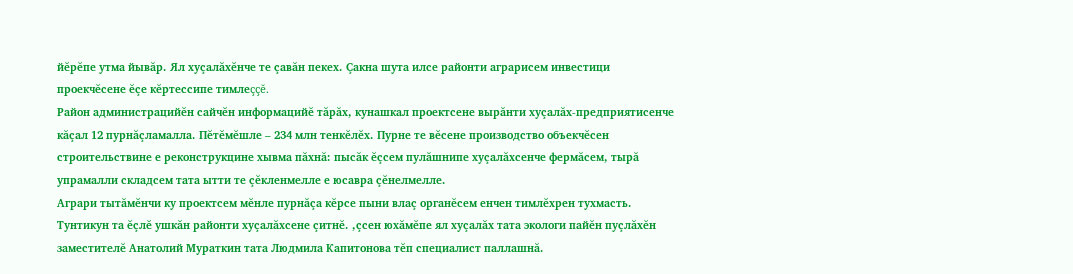йĕрĕпе утма йывăр. Ял хуçалăхĕнче те çавăн пекех. Çакна шута илсе районти аграрисем инвестици проекчĕсене ĕçе кĕртессипе тимлеççĕ.
Район администрацийĕн сайчĕн информацийĕ тăрăх, кунашкал проектсене вырăнти хуçалăх-предприятисенче кăçал 12 пурнăçламалла. Пĕтĕмĕшле – 234 млн тенкĕлĕх. Пурне те вĕсене производство объекчĕсен строительствине е реконструкцине хывма пăхнă: пысăк ĕçсем пулăшнипе хуçалăхсенче фермăсем, тырă упрамалли складсем тата ытти те çĕкленмелле е юсавра çĕнелмелле.
Аграри тытăмĕнчи ку проектсем мĕнле пурнăçа кĕрсе пыни влаç органĕсем енчен тимлĕхрен тухмасть. Тунтикун та ĕçлĕ ушкăн районти хуçалăхсене çитнĕ. ,çсен юхăмĕпе ял хуçалăх тата экологи пайĕн пуçлăхĕн заместителĕ Анатолий Мураткин тата Людмила Капитонова тĕп специалист паллашнă.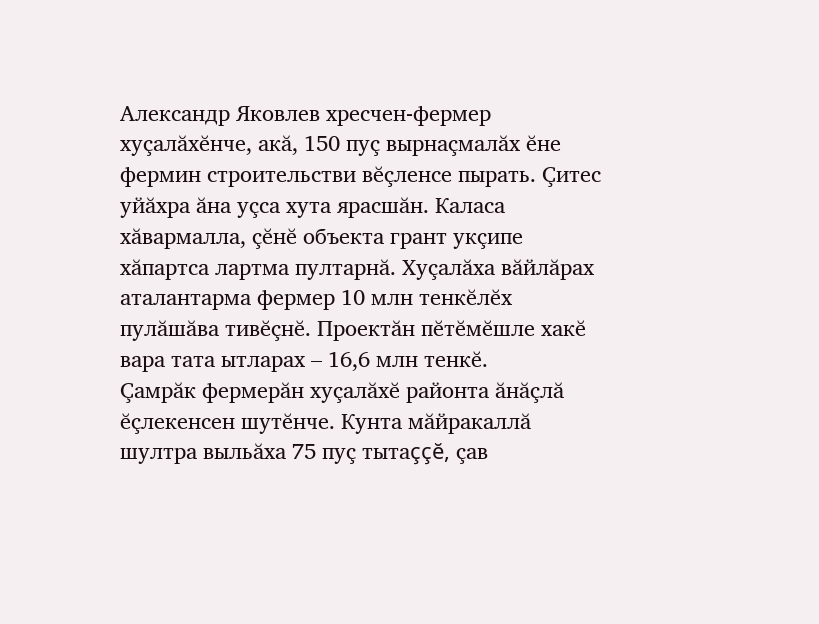Александр Яковлев хресчен-фермер хуçалăхĕнче, акă, 150 пуç вырнаçмалăх ĕне фермин строительстви вĕçленсе пырать. Çитес уйăхра ăна уçса хута ярасшăн. Каласа хăвармалла, çĕнĕ объекта грант укçипе хăпартса лартма пултарнă. Хуçалăха вăйлăрах аталантарма фермер 10 млн тенкĕлĕх пулăшăва тивĕçнĕ. Проектăн пĕтĕмĕшле хакĕ вара тата ытларах – 16,6 млн тенкĕ.
Çамрăк фермерăн хуçалăхĕ районта ăнăçлă ĕçлекенсен шутĕнче. Кунта мăйракаллă шултра выльăха 75 пуç тытаççĕ, çав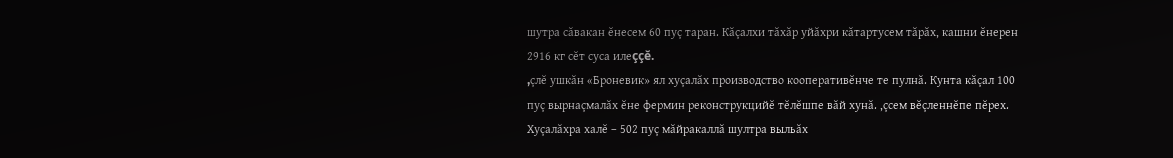шутра сăвакан ĕнесем 60 пуç таран. Кăçалхи тăхăр уйăхри кăтартусем тăрăх, кашни ĕнерен 2916 кг сĕт суса илеççĕ.
,çлĕ ушкăн «Броневик» ял хуçалăх производство кооперативĕнче те пулнă. Кунта кăçал 100 пуç вырнаçмалăх ĕне фермин реконструкцийĕ тĕлĕшпе вăй хунă. ,çсем вĕçленнĕпе пĕрех. Хуçалăхра халĕ – 502 пуç мăйракаллă шултра выльăх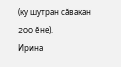(ку шутран сăвакан 200 ĕне).
Ирина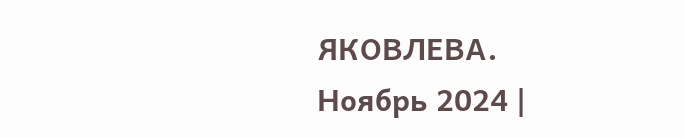ЯКОВЛЕВА.
Ноябрь 2024 |